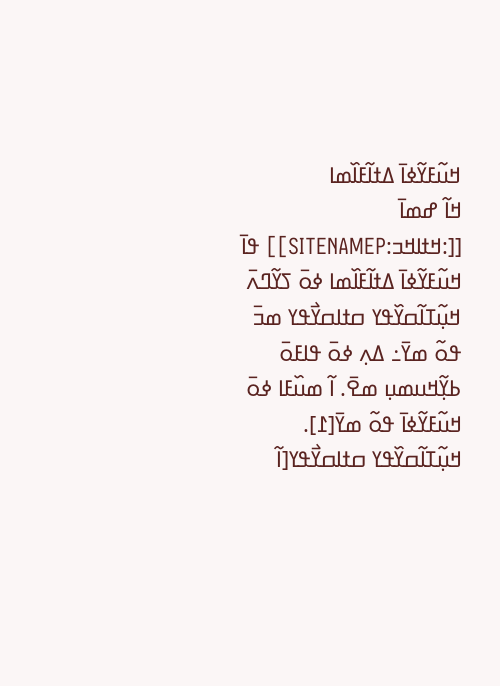ߞߎ߬ߓߌ߬ߦߊ߫ ߡߙߊ߬ߓߊ߰ߘߊ
ߞߊ߬ ߝߘߊ߫ [[:ߞߙߊߞߏ:SITENAMEP]] ߟߊ߫
ߞߎ߬ߓߌ߬ߦߊ߫ ߡߙߊ߬ߓߊ߰ߘߊ ߦߋ߫ ߖߌ߬ߣߍ߫ ߞߎ߲߬ߠߊ߬ߛߌ߰ߟߌ ߛߙߊߛߌ߯ߟߌ ߘߏ߫ ߟߋ߬ ߘߌ߫߸ ߡߍ߲ ߦߋ߫ ߟߊߓߋ߫ ߕߌ߲߬ߞߎߘߎ߲ ߘߐ߫. ߊ߬ ߘߎ߰ߓߊ ߦߋ߫ ߞߎ߬ߓߌ߬ߦߊ߫ ߟߋ߬ ߘߌ߫[߁].
ߞߎ߲߬ߠߊ߬ߛߌ߰ߟߌ ߛߙߊߛߌ߯ߟߌ[ߊ߬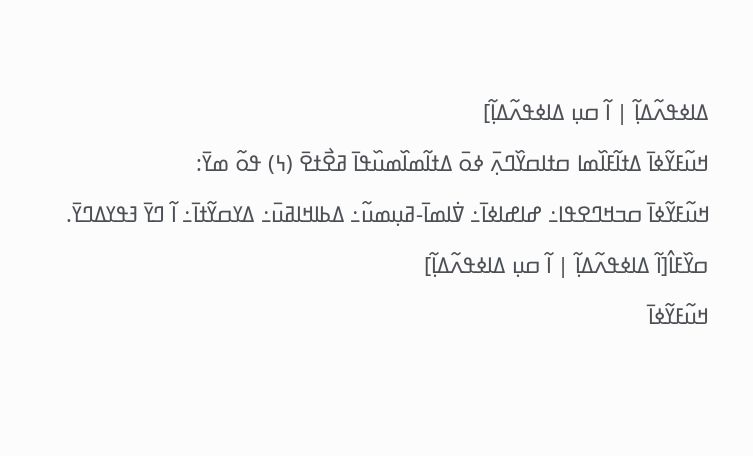ߡߊߦߟߍ߬ߡߊ߲߬ | ߊ߬ ߛߎ߲ ߡߊߦߟߍ߬ߡߊ߲߬]
ߞߎ߬ߓߌ߬ߦߊ߫ ߡߙߊ߬ߓߊ߰ߘߊ ߛߙߊߛߌ߰ߣߍ߲߫ ߦߋ߫ ߡߙߊ߬ߘߊ߰ߘߎ߰ߟߊ߫ ߥߐ߯ߙߐ߫ (߆) ߟߋ߬ ߘߌ߫:
ߞߎ߬ߓߌ߬ߦߊ߫ ߛߏߞߣߐߟߊ߸ ߝߊߝߊߦߊ߫߸ ߜ߭ߊߘߊ߫-ߥߎ߲ߘߎ߬߸ ߡߕߊߞߊߥߎ߫߸ ߡߌߛߌ߬ߙߊ߫߸ ߊ߬ ߣߌ߫ ߔߟߌߡߣߌ߫.
ߛߌ߰ߓߊ߮[ߊ߬ ߡߊߦߟߍ߬ߡߊ߲߬ | ߊ߬ ߛߎ߲ ߡߊߦߟߍ߬ߡߊ߲߬]
ߞߎ߬ߓߌ߬ߦߊ߫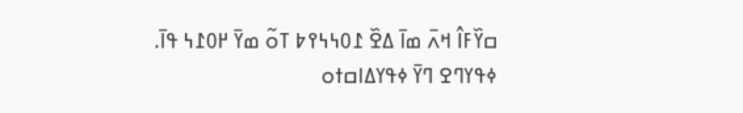ߛߌ߰ߓߊ߮ ߞߍ߫ ߘߊ߫ ߡߐ߰ ߁߀߆߆߉߈ ߠߋ߬ ߘߌ߫ ߂߀߁߆ ߟߊ߫.
ߦߟߌߣߐ ߣߌ߫ ߦߟߌߡߊߛߙߋ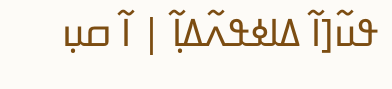ߟߎ߬[ߊ߬ ߡߊߦߟߍ߬ߡߊ߲߬ | ߊ߬ ߛߎ߲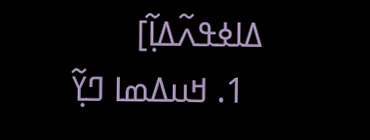ߡߊߦߟߍ߬ߡߊ߲߬]
  1. ߞߎߡߘߊ ߣߌ߲߬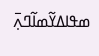ߘߟߊߡߌ߬ߘߊ߬ߣߍ߲߫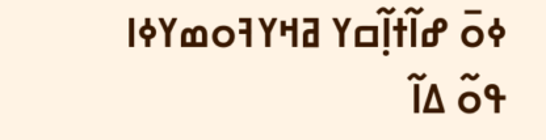ߦߋ߫ ߝߊ߬ߙߊ߲߬ߛߌ ߥߞߌߔߋߘߌߦߊ ߟߋ߬ ߡߊ߬